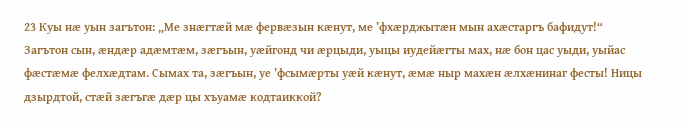23 Куы нӕ уын загътон: „Ме знӕгтӕй мӕ фервӕзын кӕнут, ме ’фхӕрджытӕн мын ахӕстаргъ бафидут!“
Загътон сын, ӕндӕр адӕмтӕм, зӕгъын, уӕйгонд чи ӕрцыди, уыцы иудейӕгты мах, нӕ бон цас уыди, уыйас фӕстӕмӕ фелхӕдтам. Сымах та, зӕгъын, уе ’фсымӕрты уӕй кӕнут, ӕмӕ ныр махӕн ӕлхӕнинаг фесты! Ницы дзырдтой, стӕй зӕгъгӕ дӕр цы хъуамӕ кодтаиккой?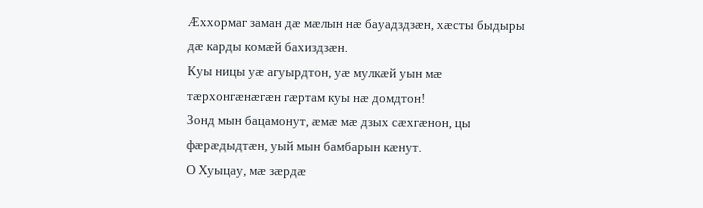Ӕххормаг заман дӕ мӕлын нӕ бауадздзӕн, хӕсты быдыры дӕ карды комӕй бахиздзӕн.
Куы ницы уӕ агуырдтон, уӕ мулкӕй уын мӕ тӕрхонгӕнӕгӕн гӕртам куы нӕ домдтон!
Зонд мын бацамонут, ӕмӕ мӕ дзых сӕхгӕнон, цы фӕрӕдыдтӕн, уый мын бамбарын кӕнут.
О Хуыцау, мӕ зӕрдӕ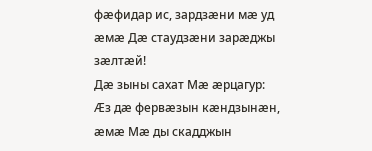фӕфидар ис, зардзӕни мӕ уд ӕмӕ Дӕ стаудзӕни зарӕджы зӕлтӕй!
Дӕ зыны сахат Мӕ ӕрцагур: Ӕз дӕ фервӕзын кӕндзынӕн, ӕмӕ Мӕ ды скадджын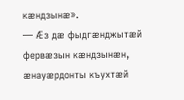кӕндзынӕ».
— Ӕз дӕ фыдгӕнджытӕй фервӕзын кӕндзынӕн, ӕнауӕрдонты къухтӕй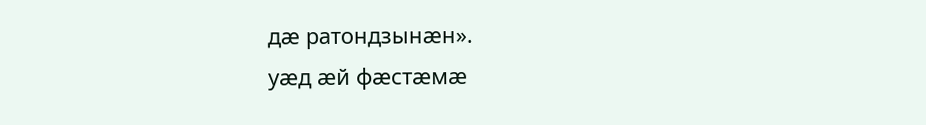дӕ ратондзынӕн».
уӕд ӕй фӕстӕмӕ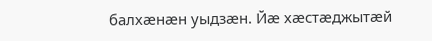балхӕнӕн уыдзӕн. Йӕ хӕстӕджытӕй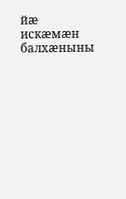йӕ искӕмӕн балхӕныны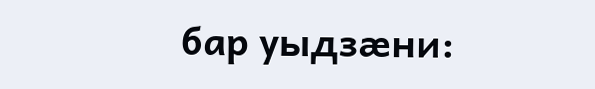бар уыдзӕни: